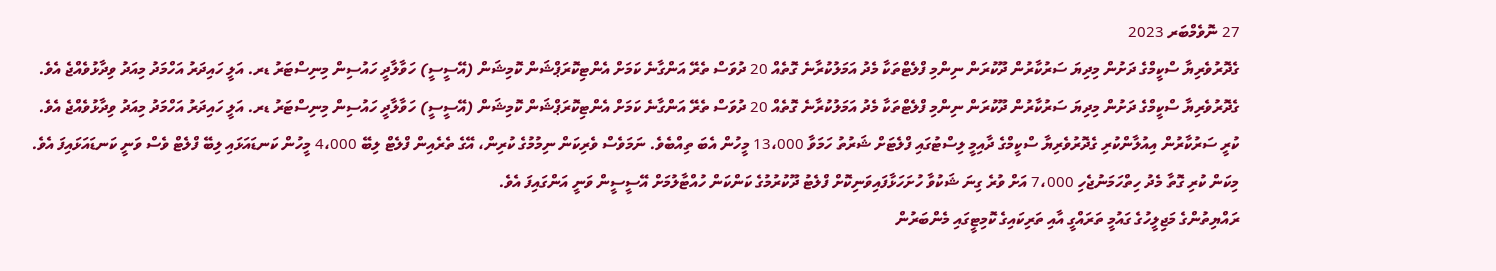27 ނޮވެމްބަރ 2023
ގެދޮރުވެރިޔާ ސްކީމްގެ ދަށުން މިދިޔަ ސަރުކާރުން ދޫކުރަން ނިންމި ފްލެޓްތަކާ މެދު އަމަލުކުރާނެ ގޮތެއް 20 ދުވަސް ތެރޭ އަންގާނެ ކަމަށް އެންޓިކޮރަޕްޝަން ކޮމިޝަން (އޭސީސީ) ހަވާލާދީ ހައުސިން މިނިސްޓަރު ޑރ. އަލީ ހައިދަރު އަހްމަދު މިއަދު ވިދާޅުވެއްޖެ އެވެ.
ގެދޮރުވެރިޔާ ސްކީމްގެ ދަށުން މިދިޔަ ސަރުކާރުން ދޫކުރަން ނިންމި ފްލެޓްތަކާ މެދު އަމަލުކުރާނެ ގޮތެއް 20 ދުވަސް ތެރޭ އަންގާނެ ކަމަށް އެންޓިކޮރަޕްޝަން ކޮމިޝަން (އޭސީސީ) ހަވާލާދީ ހައުސިން މިނިސްޓަރު ޑރ. އަލީ ހައިދަރު އަހްމަދު މިއަދު ވިދާޅުވެއްޖެ އެވެ.
ކުރީ ސަރުކާރުން އިއުލާންކުރި ގެދޮރުވެރިޔާ ސްކީމްގެ ދާއިމީ ލިސްޓުގައި ފްލެޓަށް ޝަރުތު ހަމަވާ 13،000 މީހުން އެބަ ތިއްބެވެ. ނަމަވެސް ވެރިކަން ނިމުމުގެ ކުރިން، އޭގެ ތެރެއިން ފްލެޓް ލިބޭ 4،000 މީހުން ކަނޑައަޅައި ލިބޭ ފްލެޓް ވެސް ވަނީ ކަނޑައަޅައިފަ އެވެ. މިކަން ކުރި ގޮތާ މެދު ހިތްހަމަނުޖެހި 7،000 އަށް ވުރެ ގިނަ ޝަކުވާ ހުށަހަޅާފައިވަނިކޮށް ފްލެޓު ދޫކުރުމުގެ ކަންކަން ހުއްޓާލުމަށް އޭސީސީން ވަނީ އަންގައިފަ އެވެ.
ރައްޔިތުންގެ މަޖިލީހުގެ ގައުމީ ތަރައްގީ އާއި ތަރިކައިގެ ކޮމިޓީގައި މެންބަރުން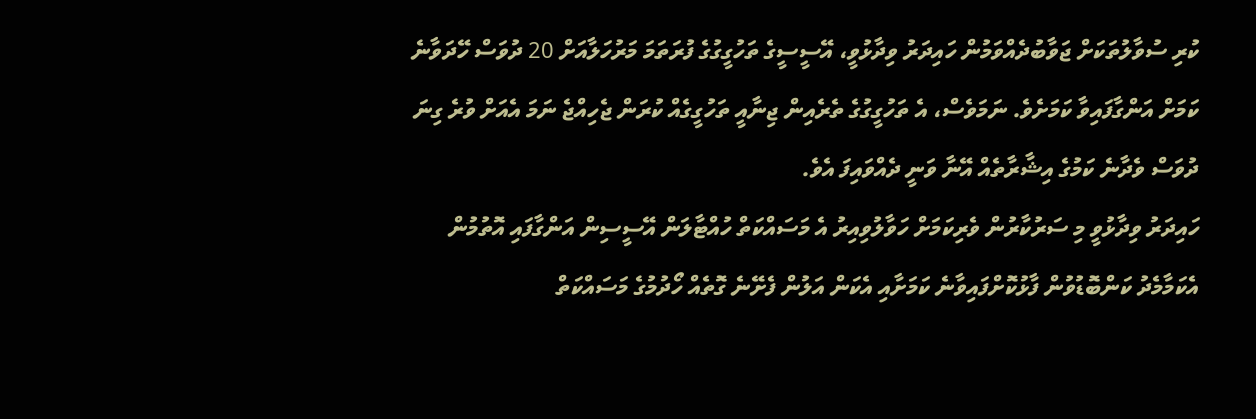ކުރި ސުވާލުތަކަށް ޖަވާބުދެއްވަމުން ހައިދަރު ވިދާޅުވީ، އޭސީސީގެ ތަހުގީގުގެ ފުރަތަމަ މަރުހަލާއަށް 20 ދުވަސް ހޭދަވާނެ ކަމަށް އަންގާފައިވާ ކަމަށެވެ. ނަމަވެސް، އެ ތަހުގީގުގެ ތެރެއިން ޖިނާއީ ތަހުގީގެއް ކުރަން ޖެހިއްޖެ ނަމަ އެއަށް ވުރެ ގިނަ ދުވަސް ވެދާނެ ކަމުގެ އިޝާރާތެއް އޭނާ ވަނީ ދެއްވައިފަ އެވެ.
ހައިދަރު ވިދާޅުވީ މި ސަރުކާރުން ވެރިކަމަށް ހަވާލުވިއިރު އެ މަސައްކަތް ހުއްޓާލަން އޭސީސިން އަންގާފައި އޮތުމުން އެކަމާމެދު ކަންބޮޑުވުން ފާޅުކޮށްފައިވާނެ ކަމަށާއި އެކަން އަލުން ފެށޭނެ ގޮތެއް ހޯދުމުގެ މަސައްކަތް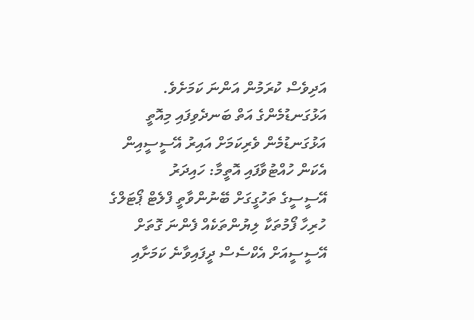އަދިވެސް ކުރަމުން އަންނަ ކަމަށެވެ.
އަޅުގަނޑުމެންގެ އަތް ބަނދެވިފައި މިއޮތީ އަޅުގަނޑުމެން ވެރިކަމަށް އައިރު އޭސީސީއިން އެކަން ހުއްޓުވާފައި އޮތީމާ: ހައިދަރު
އޭސީސީގެ ތަހުގީގަށް ބޭނުންވާތީ ފްލެޓް ޕޯޓަލްގެ ހުރިހާ ފޯމުތަކާ ލިޔުންތަކެއް ފެންނަ ގޮތަށް އޭސީސީއަށް އެކްސެސް ދީފައިވާނެ ކަމަށާއި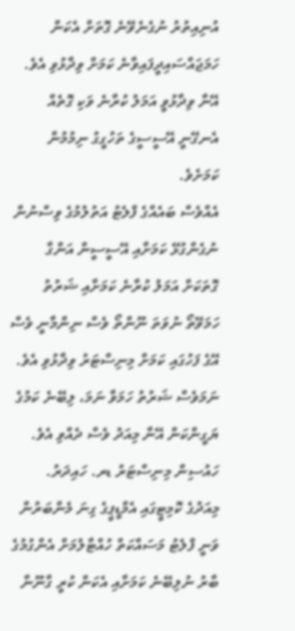އުނިއިތުރު ނުގެނެވޭނެ ގޮތަށް އެކަން ހަމަޖައްސައިދީފައިވާނެ ކަމަށް ވިދާޅުވި އެވެ.
އޭނާ ވިދާޅުވީ އަމަލު ކުރާނެ ވަކި ގޮތެއް އެނގޭނީ އޭސީސީގެ ތަހުގީގު ނިމުމުން ކަމަށެވެ.
އެއްވެސް ބައެއްގެ ފްލެޓު އަތުލުމުގެ ވިސްނުން ނުގެންގުޅޭ ކަމަށާއި އޭސީސީން އަންގާ ގޮތަކަށް އަމަލު ކުރާނެ ކަމަށާއި ޝަރުތު ހަމަވޭތޯ ނުވަތަ ނޫންތޯ ވެސް ނިންމާނީ ވެސް އޭގެ ފަހުގައި ކަމަށް މިނިސްޓަރު ވިދާޅުވި އެވެ. ނަމަވެސް ޝަރުތު ހަމަވާ ނަމަ، ލިބޭނެ ކަމުގެ ޔަގީންކަން އޭނާ މިއަދު ވެސް ދެއްވި އެވެ.
ހައުސިން މިނިސްޓަރު ޑރ. ހައިދަރު.
މިއަދުގެ ކޮމިޓީގައި އެމްޑީޕީގެ ގިނަ މެންބަރުން ވަނީ ފްލެޓު މަސައްކަތް ހުއްޓާލުމަށް އެންގުމުގެ ބާރު ނުލިބޭނެ ކަމަށާއި އެކަން ކުރީ ގާނޫނާ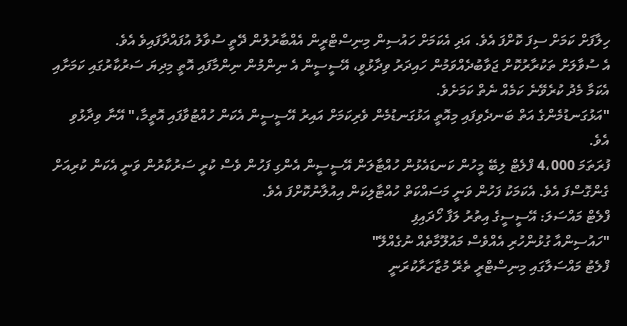ހިލާފަށް ކަމަށް ސިފަ ކޮށްފަ އެވެ. އަދި އެކަމަށް ހައުސިން މިނިސްޓްރީން އެއްބާރުލުން ދޭތީ ސުވާލު އުފައްދާފައިވެ އެވެ.
އެ ސުވާލަށް ތަކުރާރުކޮށް ޖަވާބުދެއްވަމުން ހައިދަރު ވިދާޅުވީ، އޭސީސީން އެ ނިންމުން ނިންމާފައި އޮތީ މިދިޔަ ސަރުކާރުގައި ކަމަށާއި އެކަމާ މެދު ކުރެވޭނެ ކަމެއް ނެތް ކަމަށެވެ.
"އަޅުގަނޑުމެންގެ އަތް ބަނދެވިފައި މިއޮތީ އަޅުގަނޑުމެން ވެރިކަމަށް އައިރު އޭސީސީން އެކަން ހުއްޓުވާފައި އޮތީމާ،" އޭނާ ވިދާޅުވި އެވެ.
ފުރަތަމަ 4،000 ފްލެޓް ލިބޭ މީހުން ކަނޑައެޅުން ހުއްޓާލަން އޭސީސީން އެންގި ފަހުން ވެސް ކުރީ ސަރުކާރުން ވަނީ އެކަން ކުރިއަށް ގެންގޮސްފަ އެވެ. އެކަމަކު ފަހުން ވަނީ މަސައްކަތް ހުއްޓާލިކަން އިއުލާނުކޮށްފަ އެވެ.
ފްލެޓް މައްސަލަ: އޭސީސީގެ އިތުރު ލަފާ ހޯދައިފި
"ހައުސިންއާ ގުޅުންހުރި އެއްވެސް މައުލޫމާތެއް ނުގެއްލޭ"
ފްލެޓު މައްސަލާގައި މިނިސްޓްރީ ތެރޭ މުޒާހަރާކުރަނީ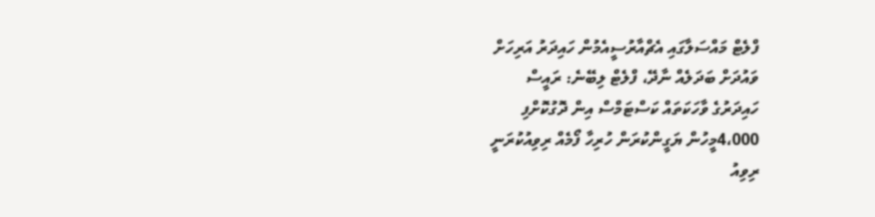ފްލެޓް މައްސަލާގައި އެޗްއާރުސީއެމުން ހައިދަރު އަރިހަށް
ވައުދަށް ބަދަލެއް ނާދޭ، ފްލެޓް ލިބޭނެ: ރައީސް
ހައިދަރުގެ ވާހަކަތައް ކަސްޓަމްސް އިން ދޮގުކޮށްފި
4،000މީހުން ޔަގީންކުރަން ހުރިހާ ފޯމެއް ރިވިއުކުރަނީ
ރިވިއު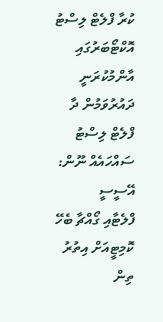ކުރާ ފްލެޓް ލިސްޓު އޮކްޓޯބަރުގައި އާންމުކުރަނީ
ދައުރުވަމުން ދާ ފްލެޓް ލިސްޓު ސައްހައެއް ނޫން: އޭސީސީ
ފްލެޓާއި ގޯއްޗާ ބެހޭ ކޮމިޓީއަށް އިތުރު ތިން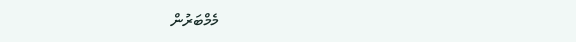މެމްބަރުން